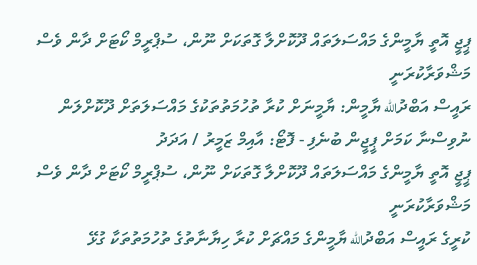ޕީޖީ އޮތީ ޔާމީންގެ މައްސަލަތައް ދޫކޮށްލާ ގޮތަކަށް ނޫން، ސުޕްރީމް ކޯޓަށް ދާން ވެސް މަޝްވަރާކުރަނީ
ރައީސް އަބްދުالله ޔާމީން: ޔާމީނަށް ކުރާ ތުހުމަތުތަކުގެ މައްސަލަތަށް ދޫކޮށްލަން ނުވިސްނާ ކަމަށް ޕީޖީން ބުނެފި - ފޮޓޯ: އާއިމް ޒަމީރު / އަދަދު
ޕީޖީ އޮތީ ޔާމީންގެ މައްސަލަތައް ދޫކޮށްލާ ގޮތަކަށް ނޫން، ސުޕްރީމް ކޯޓަށް ދާން ވެސް މަޝްވަރާކުރަނީ
ކުރީގެ ރައީސް އަބްދުالله ޔާމީންގެ މައްޗަށް ކުރާ ހިޔާނާތުގެ ތުހުމަތުތަކާ ގުޅޭ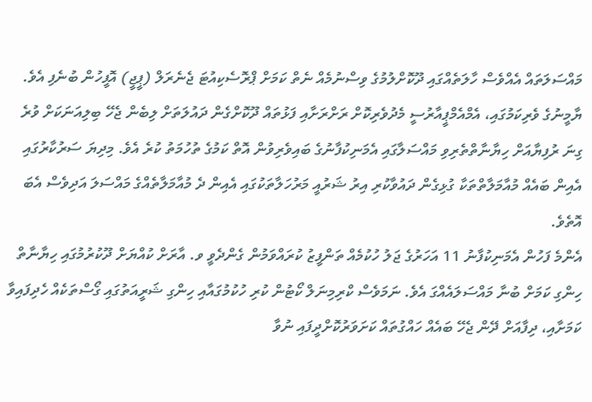މައްސަލަތައް އެއްވެސް ހާލަތެއްގައި ދޫކޮށްލުމުގެ ވިސްނުމެއް ނެތް ކަމަށް ޕްރޮސެކިއުޓަ ޖެނެރަލް (ޕީޖީ) އޮފީހުން ބުނެފި އެވެ.
ޔާމީނުގެ ވެރިކަމުގައި، އެމްއެމްޕީއާރުސީ މެދުވެރިކޮށް ރަށްރަށާއި ފަޅުތައް ދޫކޮށްގެން ދައުލަތަށް ލިބެން ޖެހޭ ބިލިއަނަކަށް ވުރެ ގިނަ ރުފިޔާއަށް ހިޔާނާތްތެރިވި މައްސަލާގައި އެމަނިކުފާނުގެ ބައިވެރިވުން އޮތް ކަމުގެ ތުހުމަތު ކުރެ އެވެ. މިދިޔަ ސަރުކާރުގައި އެއިން ބައެއް މުއާމަލާތްތަކާ ގުޅިގެން ދައުވާކުރި އިރު ޝަރުއީ މަރުހަލާތަކުގައި އެއިން ދެ މުއާމަލާތެއްގެ މައްސަލަ އަދިވެސް އެބަ އޮތެވެ.
އެންމެ ފަހުން އެމަނިކުފާނު 11 އަހަރުގެ ޖަލު ހުކުމެއް ތަންފީޒު ކުރައްވަމުން ގެންދެވީ ވ. އާރަށް ކުއްޔަށް ދޫކުރުމުގައި ހިޔާނާތް ހިންގި ކަމަށް ބުނާ މައްސަލައެއްގަ އެވެ. ނަމަވެސް ކްރިމިނަލް ކޯޓުން ކުރި ހުކުމުގައާއި ހިންގި ޝަރީއަތުގައި ގޯސްތަކެއް ހެދިފައިވާ ކަމަށާއި، ދިފާއަށް ދޭން ޖެހޭ ބައެއް ހައްގުތައް ކަށަވަރުކޮށްދީފައި ނުވާ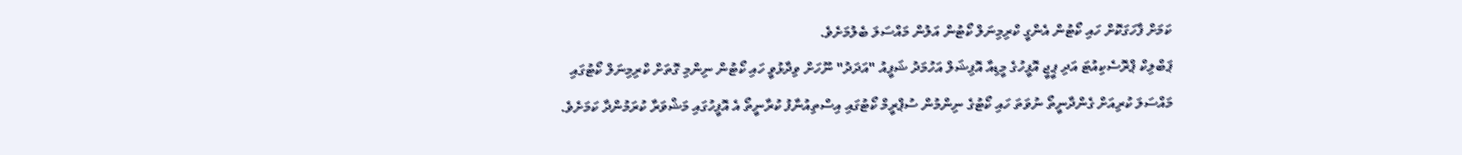ކަމަށް ފާހަގަކޮށް ހައި ކޯޓުން އެންގީ ކްރިމިނަލް ކޯޓުން އަލުން މައްސަލަ ބެލުމަށެވެ.
ޕަބްލިކް ޕްރޮސެކިއުޓަ އަދި ޕީޖީ އޮފީހުގެ މީޑިއާ އޮފިޝަލް އަހުމަދު ޝަފީއު "އަދަދު" ނޫހަށް ވިދާޅުވީ ހައި ކޯޓުން ނިންމި ގޮތަށް ކްރިމިނަލް ކޯޓުގައި މައްސަލަ ކުރިއަށް ގެންދާނީތޯ ނުވަތަ ހައި ކޯޓުގެ ނިންމުން ސުޕްރީމް ކޯޓުގައި އިސްތިއުނާފު ކުރާނީތޯ އެ އޮފީހުގައި މަޝްވަރާ ކުރަމުންދާ ކަމަށެވެ.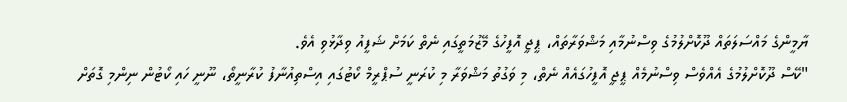ޔާމީންގެ މައްސަލަތައް ދޫކޮށްލުމުގެ ވިސްނުމާއި މަޝްވަރާތައް، ޕީޖީ އޮފީހުގެ މޭޒުމަތީގައި ނެތް ކަމަށް ޝަފީއު ވިދާޅުވި އެވެ.
"ކޭސް ދޫކޮށްލުމުގެ އެއްވެސް ވިސްނުމެއް ޕީޖީ އޮފީހުގައެއް ނެތް، މި ވަގުތު މަޝްވަރާ މި ކުރަނީ ސުޕްރީމް ކޯޓުގައި އިސްތިއުނާފު ކުރާނީތޯ، ނޫނީ ހައި ކޯޓުން ނިންމި ގޮތަށް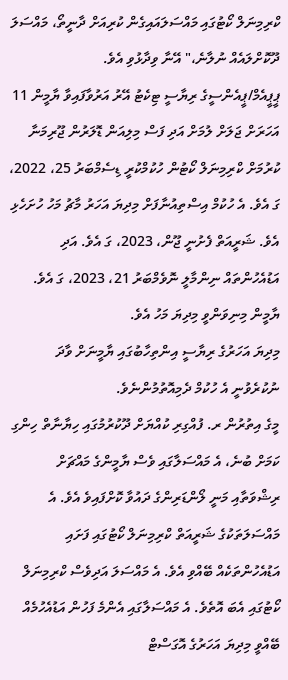ކްރިމިނަލް ކޯޓުގައި މައްސަލައައިގެން ކުރިއަށް ދާނީތޯ، މައްސަލަ ދޫކޮށްލައެއް ނުލާނެ،" އޭނާ ވިދާޅުވި އެވެ.
ޕީޕީއެމް/ޕީއެންސީގެ ރިޔާސީ ޓިކެޓު އޭރު އަރުވާފައިވާ ޔާމީން 11 އަހަރަށް ޖަލަށް ލުމަށް އަދި ފަސް މިލިއަން ޑޮލަރުން ޖޫރިމަނާ ކުރުމަށް ކްރިމިނަލް ކޯޓުން ހުކުމްކުރީ ޑިސެމްބަރު 25، 2022، ގަ އެވެ. އެ ހުކުމް އިސްތިއުނާފަށް މިދިޔަ އަހަރު މާޗު މަހު ހުށަހެޅި އެވެ. ޝަރީއަތް ފެށުނީ ޖޫން، 2023، ގަ އެވެ. އަދި އަޑުއެހުންތައް ނިންމާލީ ނޮވެމްބަރު 21، 2023، ގަ އެވެ. ޔާމީން މިނިވަންވީ މިދިޔަ މަހު އެވެ.
މިދިޔަ އަހަރުގެ ރިޔާސީ އިންތިހާބުގައި ޔާމީނަށް ވާދަ ނުކުރެވުނީ އެ ހުކުމް ދެމިއޮތުމުންނެވެ.
މީގެ އިތުރުން ރ. ފުއްގިރި ކުއްޔަށް ދޫކުރުމުގައި ހިޔާނާތް ހިންގި ކަމަށް ބުނެ، އެ މައްސަލާގައި ވެސް ޔާމީންގެ މައްޗަށް ރިޝްވަތާއި މަނީ ލޯންޑަރިންގެ ދައުވާ ކޮށްފައިވެ އެވެ. އެ މައްސަލަތަކުގެ ޝަރީއަތް ކްރިމިނަލް ކޯޓުގައި ފަށައި އަޑުއެހުންތަކެއް ބޭއްވި އެވެ. އެ މައްސަލަ އަދިވެސް ކްރިމިނަލް ކޯޓުގައި އެބަ އޮތެވެ. އެ މައްސަލާގައި އެންމެ ފަހުން އަޑުއެހުމެއް ބޭއްވީ މިދިޔަ އަހަރުގެ އޮގަސްޓް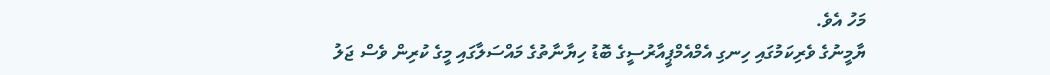މަހު އެވެ.
ޔާމީނުގެ ވެރިކަމުގައި ހިނގި އެމްއެމްޕީއާރުސީގެ ބޮޑު ހިޔާނާތުގެ މައްސަލާގައި މީގެ ކުރިން ވެސް ޖަލު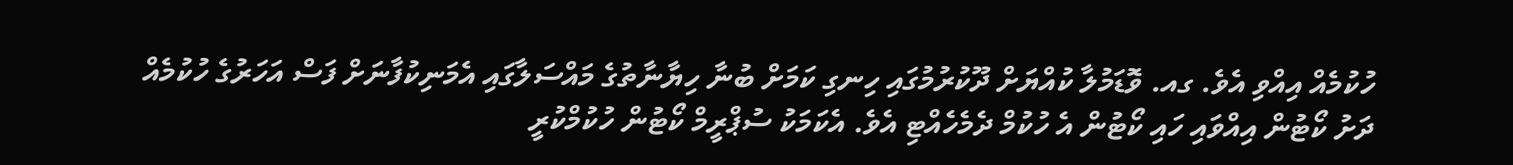ހުކުމެއް އިއްވި އެވެ. ގއ. ވޮޑަމުލާ ކުއްޔަށް ދޫކުރުމުގައި ހިނގި ކަމަށް ބުނާ ހިޔާނާތުގެ މައްސަލާގައި އެމަނިކުފާނަށް ފަސް އަހަރުގެ ހުކުމެއް ދަށު ކޯޓުން އިއްވައި ހައި ކޯޓުން އެ ހުކުމް ދެމެހެއްޓި އެވެ. އެކަމަކު ސުޕްރީމް ކޯޓުން ހުކުމްކުރީ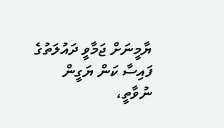ޔާމީނަށް ޖަމާވީ ދައުލަތުގެ ފައިސާ ކަން ޔަގީން ނުވާތީ،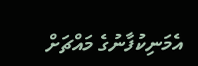އެމަނިކުފާނުގެ މައްޗަށް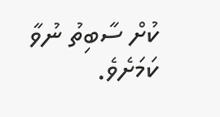ކުށް ސާބިތު ނުވާ ކަމަށެވެ.